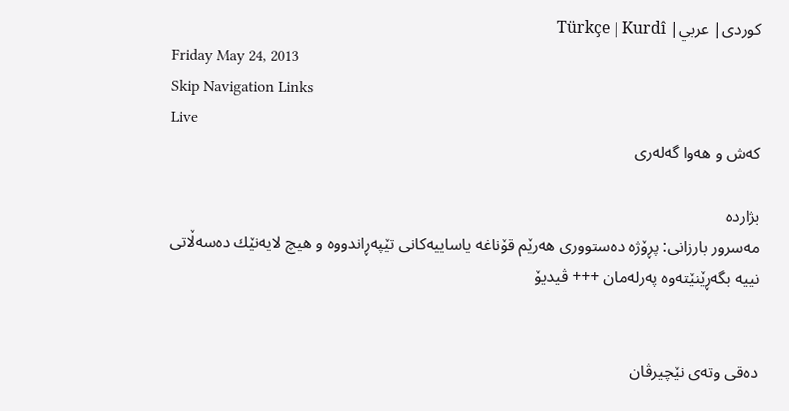كوردی| عربي| Türkçe | Kurdî
Friday May 24, 2013
Skip Navigation Links
Live
كه‌ش و هه‌وا گه‌له‌رى

بژارده‌
مه‌سرور بارزانى: پڕۆژه‌ ده‌ستووری هه‌رێم قۆناغه‌ یاساییه‌كانی تێپه‌ڕاندووه‌ و هیچ لایه‌نێك ده‌سه‌ڵاتی نییه‌ بگه‌ڕێنێته‌وه‌ په‌رله‌مان +++ ڤیدیۆ


ده‌قى وته‌ى نێچیرڤان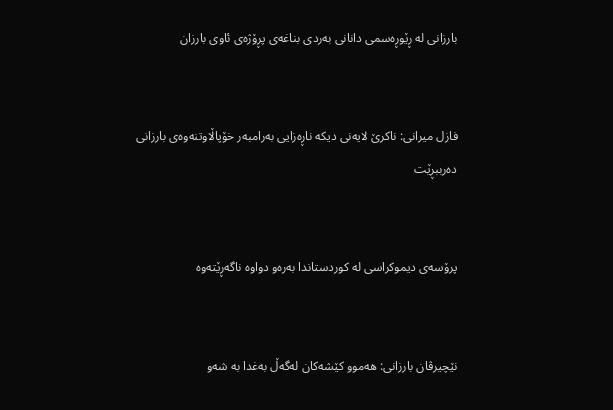بارزانى له‌ ڕێوڕه‌سمى دانانى به‌ردى بناغه‌ى پڕۆژه‌ى ئاوى بارزان


فازل میرانى: ناكرێ لایه‌نى دیكه‌ ناڕه‌زایى به‌رامبه‌ر خۆپاڵاوتنه‌وه‌ى بارزانى ده‌رببڕێت


پرۆسه‌ی دیموكراسی له‌ كوردستاندا به‌ره‌و دواوه‌ ناگه‌ڕێته‌وه‌


نێچیرڤان بارزانی: هه‌موو كێشه‌كان له‌گه‌ڵ به‌غدا به‌ شه‌و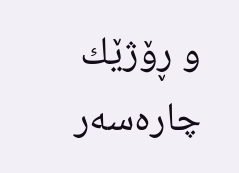و ڕۆژێك چاره‌سه‌ر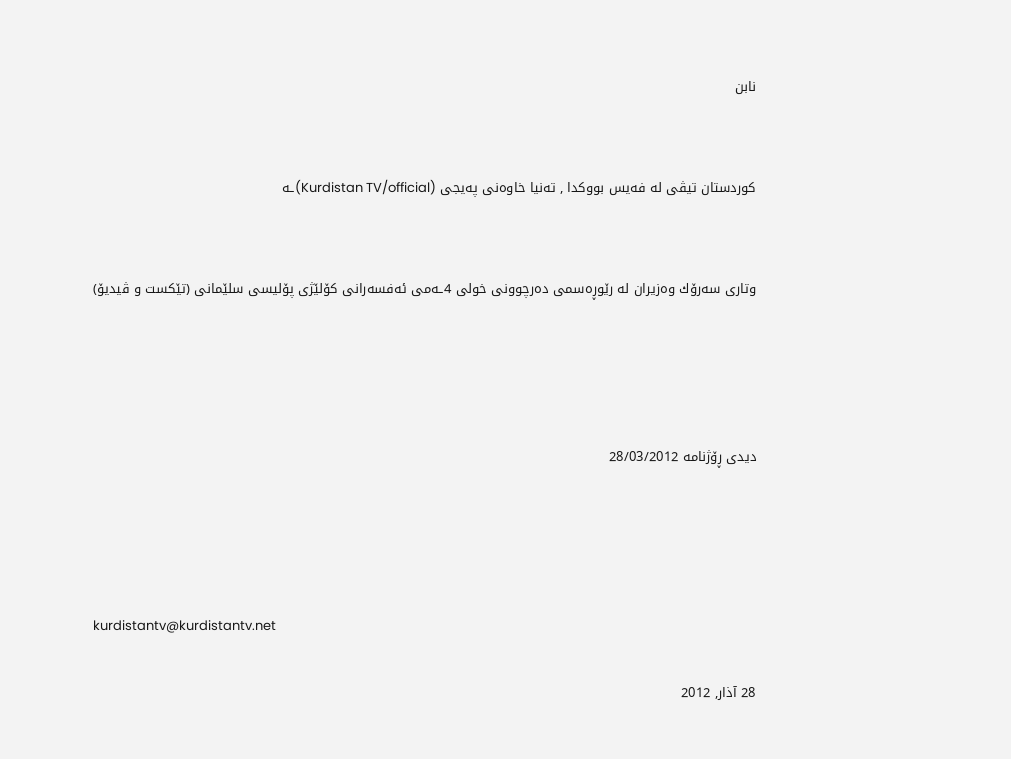نابن


كوردستان تیڤى له‌ فه‌یس بووكدا , ته‌نیا خاوه‌نى په‌یجی (Kurdistan TV/official)ـه‌


وتاری سه‌رۆك وه‌زیران له‌ رێوڕه‌سمی ده‌رچوونی خولی 4ـه‌می ئه‌فسه‌رانی كۆلێژی پۆلیسی سلێمانی (تێكست و ڤیدیۆ)




دیدى ڕۆژنامه‌ 28/03/2012




kurdistantv@kurdistantv.net

28 آذار, 2012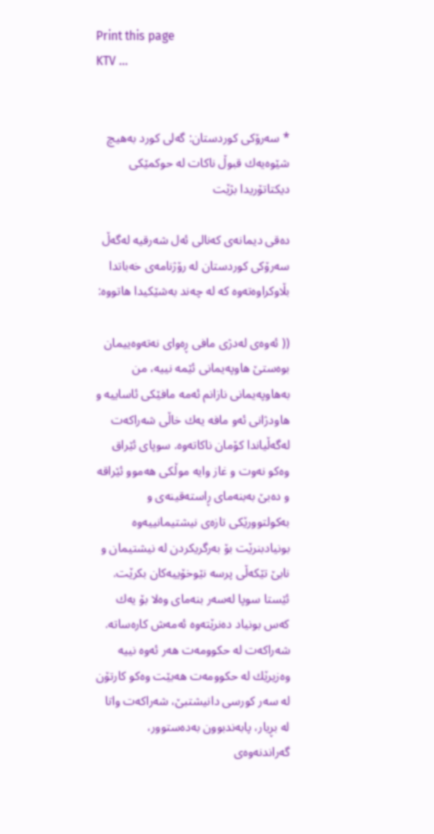Print this page
KTV ...


* سه‌رۆكی كوردستان: گه‌لی كورد به‌هیچ شێوه‌یه‌ك قبوڵ ناكات له‌ حوكمێكی دیكتاتۆریدا بژێت

ده‌قی دیمانه‌ی كه‌نالی ئه‌ل شه‌رقیه‌ له‌گه‌ڵ سه‌رۆكی كوردستان له‌ رۆژنامه‌ی خه‌باتدا بڵاوكراوه‌ته‌وه‌ كه‌ له‌ چه‌ند به‌شێكیدا هاتووه‌:

(( ئه‌وه‌ی له‌دژی مافی ڕه‌وای نه‌ته‌وه‌ییمان بوه‌ستێ هاوپه‌یمانی ئێمه‌ نییه‌، من به‌هاوپه‌یمانی نازانم ئه‌مه‌ مافێكی ئاساییه‌ و هاودژانی ئه‌و مافه‌ یه‌ك خاڵی شه‌راكه‌ت له‌گه‌ڵیاندا كۆمان ناكاته‌وه‌. سوپای ئێراق وه‌كو نه‌وت و غاز وایه‌ موڵكی هه‌موو ئێراقه‌ و ده‌بێ به‌بنه‌مای ڕاسته‌قینه‌ی و به‌كولتوورێكی تازه‌ی نیشتیمانییه‌وه‌ بونیادبنرێت بۆ به‌رگریكردن له‌ نیشتیمان و نابێ تێكه‌ڵی پرسه‌ نێوخۆییه‌كان بكرێت. ئێستا سوپا له‌سه‌ر بنه‌مای وه‌لا بۆ یه‌ك كه‌س بونیاد ده‌نرێته‌وه‌ ئه‌مه‌ش كاره‌ساته‌. شه‌راكه‌ت له‌ حكوومه‌ت هه‌ر ئه‌وه‌ نییه‌ وه‌زیرێك له‌ حكوومه‌ت هه‌بێت وه‌كو كارتۆن له‌ سه‌ر كورسی دانیشتبێ، شه‌راكه‌ت واتا له‌ بڕیار، پابه‌ندبوون به‌ده‌ستوور، گه‌راندنه‌وه‌ی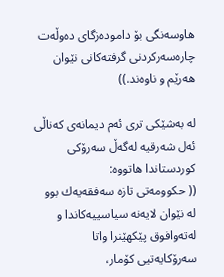هاوسه‌نگی بۆ داموده‌زگای ده‌وڵه‌ت چاره‌سه‌ركردنی گرفته‌كانی نێوان هه‌رێم و ناوه‌ند.))

له‌ به‌شێكی تری ئه‌م دیمانه‌ی كه‌ناڵی ئه‌ل شه‌رقیه‌ له‌گه‌ڵ سه‌رۆكی كوردستاندا هاتووه‌:
(( حكوومه‌تی تازه‌ سه‌فقه‌یه‌ك بوو له‌ نێوان لایه‌نه‌ سیاسییه‌كاندا و له‌ته‌وافوق پێكهێنرا واتا سه‌رۆكایه‌تیی كۆمار،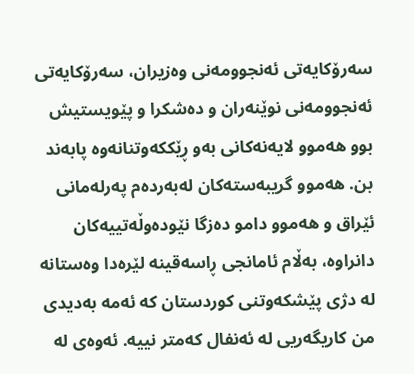سه‌رۆكایه‌تی ئه‌نجوومه‌نی وه‌زیران، سه‌رۆكایه‌تی ئه‌نجوومه‌نی نوێنه‌ران و ده‌شكرا و پێویستیش بوو هه‌موو لایه‌نه‌كانی به‌و ڕێككه‌وتنانه‌وه‌ پابه‌ند بن. هه‌موو گریبه‌سته‌كان له‌به‌رده‌م په‌رله‌مانی ئێراق و هه‌موو دامو ده‌زگا نێوده‌وڵه‌تییه‌كان دانراوه‌، به‌ڵام ئامانجی ڕاسه‌قینه‌ لێره‌دا وه‌ستانه‌ له‌ دژی پێشكه‌وتنی كوردستان كه‌ ئه‌مه‌ به‌دیدی من كاریگه‌ریی له‌ ئه‌نفال كه‌متر نییه‌. ئه‌وه‌ی له‌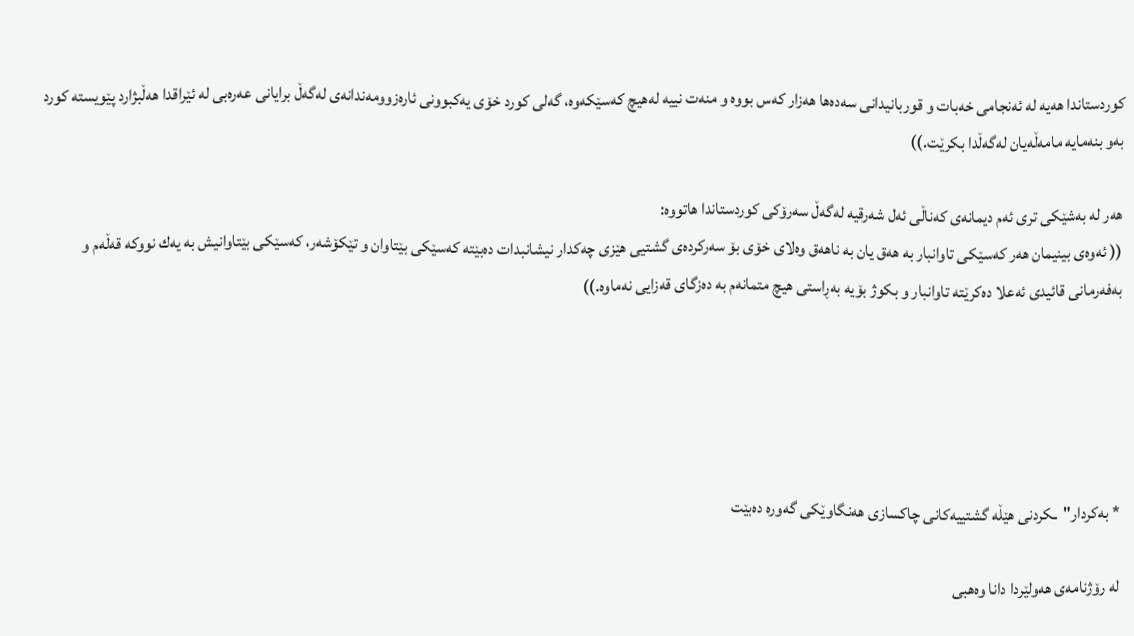كوردستاندا هه‌یه‌ له‌ ئه‌نجامی خه‌بات و قوربانیدانی سه‌ده‌ها هه‌زار كه‌س بووه‌ و منه‌ت نییه‌ له‌هیچ كه‌سێكه‌وه‌، گه‌لی كورد خۆی یه‌كبوونی ئاره‌زوومه‌ندانه‌ی له‌گه‌ڵ برایانی عه‌ره‌بی له‌ ئێراقدا هه‌ڵبژارد پێویسته‌ كورد به‌و بنه‌مایه‌ مامه‌ڵه‌یان له‌گه‌ڵدا بكرێت.))

هه‌ر له‌ به‌شێكی تری ئه‌م دیمانه‌ی كه‌ناڵی ئه‌ل شه‌رقیه‌ له‌گه‌ڵ سه‌رۆكی كوردستاندا هاتووه‌:
(( ئه‌وه‌ی بینیمان هه‌ر كه‌سێكی تاوانبار به‌ هه‌ق یان به‌ ناهه‌ق وه‌لای خۆی بۆ سه‌ركرده‌ی گشتیی هێزی چه‌كدار نیشانبدات ده‌بێته‌ كه‌سێكی بێتاوان و تێكۆشه‌ر، كه‌سێكی بێتاوانیش به‌ یه‌ك نووكه‌ قه‌ڵه‌م و به‌فه‌رمانی قائیدی ئه‌علا ده‌كرێته‌ تاوانبار و بكوژ بۆیه‌ به‌ڕاستی هیچ متمانه‌م به‌ ده‌زگای قه‌زایی نه‌ماوه‌.))





* به‌كردار"ـكردنی هێڵه‌ گشتییه‌كانی چاكسازی هه‌نگاوێكی گه‌وره‌ ده‌بێت

له‌ رۆژنامه‌ی هه‌ولێردا دانا وه‌هبی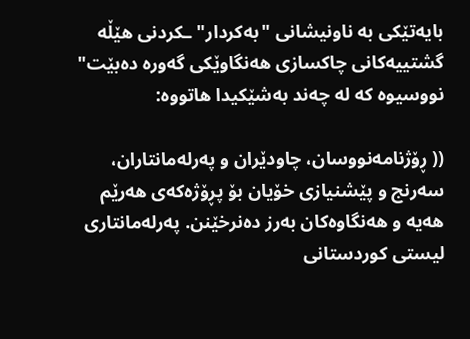بایه‌تێكى به‌ ناونیشانی "به‌كردار"ـكردنی هێڵه‌ گشتییه‌كانی چاكسازی هه‌نگاوێكی گه‌وره‌ ده‌بێت" نووسیوه‌ كه‌ له‌ چه‌ند به‌شێكیدا هاتووه‌:

(( ڕۆژنامه‌نووسان، چاودێران و په‌رله‌مانتاران، سه‌رنج و پێشنیازی خۆیان بۆ پڕۆژه‌كه‌ی هه‌رێم هه‌یه‌ و هه‌نگاوه‌كان به‌رز ده‌نرخێنن. په‌رله‌مانتاری لیستی كوردستانی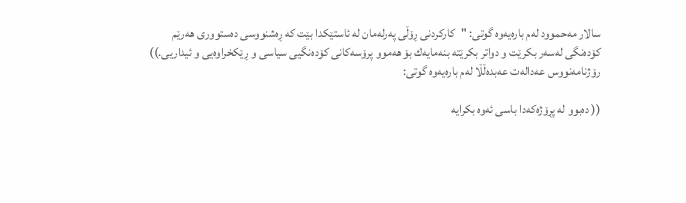سالار مه‌حموود له‌م باره‌یه‌وه‌ گوتی: "كاركردنی ڕۆڵی په‌رله‌مان له‌ ئاستێكدا بێت كه‌ ڕه‌شنووسی ده‌ستووری هه‌رێم كۆده‌نگی له‌سه‌ر بكرێت و دواتر بكرێته‌ بنه‌مایه‌ك بۆ هه‌موو پرۆسه‌كانی كۆده‌نگیی سیاسی و ڕێكخراوه‌یی و ئیداریی.))
رۆژنامه‌نووس عه‌داله‌ت عه‌بده‌ڵڵا له‌م باره‌یه‌وه‌ گوتی:

(( ده‌بوو له‌ پڕۆژه‌كه‌دا باسی ئه‌وه‌ بكرایه‌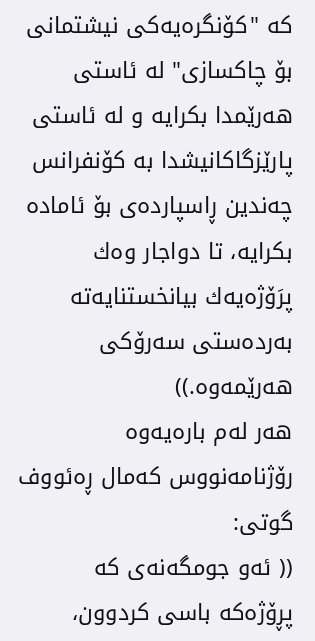كه‌ "كۆنگره‌یه‌كی نیشتمانی بۆ چاكسازی" له‌ ئاستی هه‌رێمدا بكرایه‌ و له‌ ئاستی پارێزگاكانیشدا به‌ كۆنفرانس چه‌ندین ڕاسپارده‌ی بۆ ئاماده‌ بكرایه‌، تا دواجار وه‌ك پرَۆژه‌یه‌ك بیانخستنایه‌ته‌ به‌رده‌ستی سه‌رۆكی هه‌رێمه‌وه‌.))
هه‌ر له‌م باره‌یه‌وه‌ رۆژنامه‌نووس كه‌مال ڕه‌ئووف گوتی:
(( ئه‌و جومگه‌نه‌ی كه‌ پڕۆژه‌كه‌ باسی كردوون،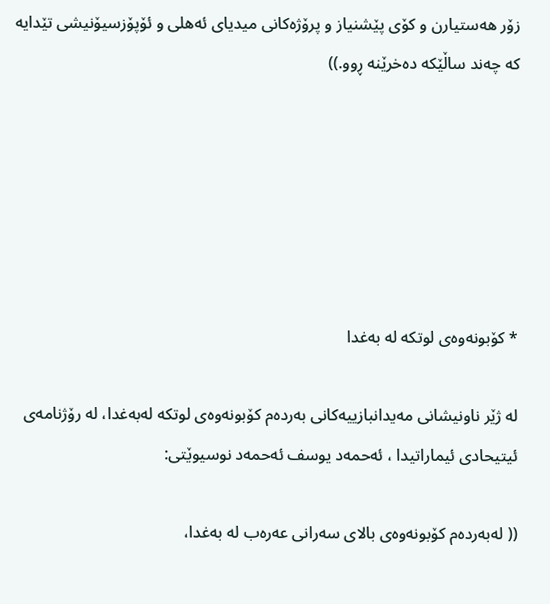زۆر هه‌ستیارن و كۆی پێشنیاز و پرۆژه‌كانی میدیای ئه‌هلی و ئۆپۆزسیۆنیشی تێدایه‌ كه‌ چه‌ند ساڵێكه‌ ده‌خرێنه‌ ڕوو.))






* كۆبونه‌وه‌ى لوتكه‌ له‌ به‌غدا

له‌ ژێر ناونیشانى مه‌یدانبازییه‌كانى به‌رده‌م كۆبونه‌وه‌ى لوتكه‌ له‌به‌غدا، له‌ رۆژنامه‌ى ئیتیحادى ئیماراتیدا ، ئه‌حمه‌د یوسف ئه‌حمه‌د نوسیوێتى:

(( له‌به‌رده‌م كۆبونه‌وه‌ى بالاى سه‌رانى عه‌ره‌ب له‌ به‌غدا،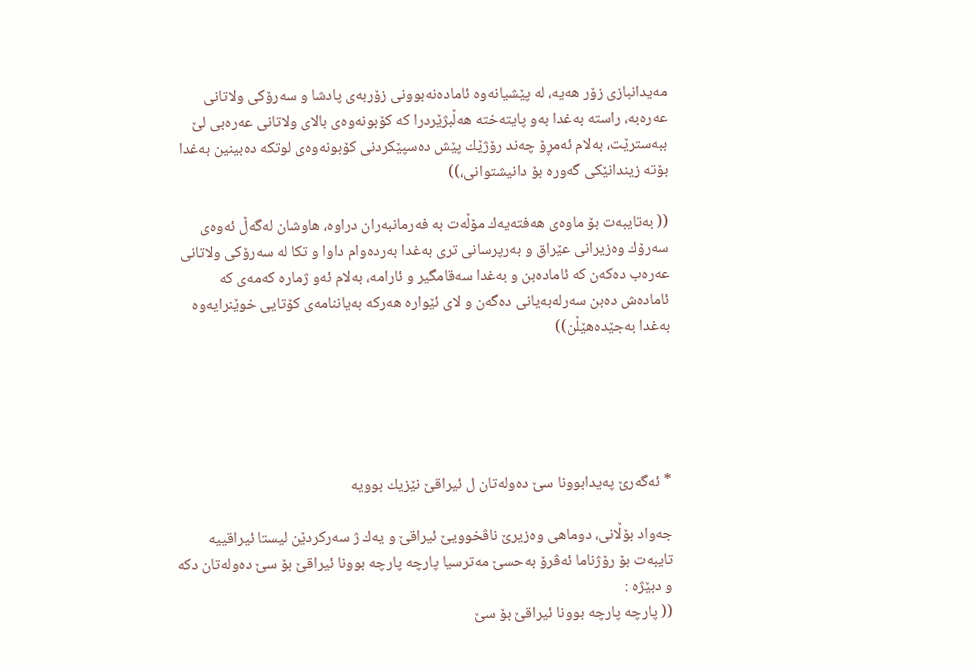مه‌یدانبازى زۆر هه‌یه‌، له‌ پێشیانه‌وه‌ ئاماده‌نه‌بوونى زۆربه‌ى پادشا و سه‌رۆكى ولاتانى عه‌ره‌به‌، راسته‌ به‌غدا به‌و پایته‌خته‌ هه‌ڵبژێردرا كه‌ كۆبونه‌وه‌ى بالاى ولاتانى عه‌ره‌بى لێ ببه‌سترێت، به‌لام ئه‌مڕۆ چه‌ند رۆژێك پێش ده‌سپێكردنى كۆبونه‌وه‌ى لوتكه‌ ده‌بینین به‌غدا بۆته‌ زیندانێكى گه‌وره‌ بۆ دانیشتوانی،))

(( به‌تایبه‌ت بۆ ماوه‌ى هه‌فته‌یه‌ك مۆڵه‌ت به‌ فه‌رمانبه‌ران دراوه‌، هاوشان له‌گه‌ڵ ئه‌وه‌ى سه‌رۆك وه‌زیرانى عێراق و به‌رپرسانى ترى به‌غدا به‌رده‌وام داوا و تكا له‌ سه‌رۆكى ولاتانى عه‌ره‌ب ده‌كه‌ن كه‌ ئاماده‌بن و به‌غدا سه‌قامگیر و ئارامه‌، به‌لام ئه‌و ژماره‌ كه‌مه‌ى كه‌ ئاماده‌ش ده‌بن سه‌رله‌به‌یانى ده‌گه‌ن و لاى ئێواره‌ هه‌ركه‌ به‌یاننامه‌ى كۆتایى خوێنرایه‌وه‌ به‌غدا به‌جێده‌هێڵن))





* ئه‌گه‌رێ په‌یدابوونا سێ ده‌وله‌تان ل ئیراقێ نێزیك بوویه‌

جه‌واد بۆڵانی، دوماهی وه‌زیرێ ناڤخوویێ ئیراقێ و یه‌ك ژ سه‌ركردێن لیستا ئیراقییه‌ تایبه‌ت بۆ رۆژناما ئه‌ڤرۆ به‌حسێ مه‌ترسیا پارچه‌ پارچه‌ بوونا ئیراقێ بۆ سێ ده‌وله‌تان دكه‌ و دبێژه‌ :
(( پارچه‌ پارچه‌ بوونا ئیراقێ بۆ سێ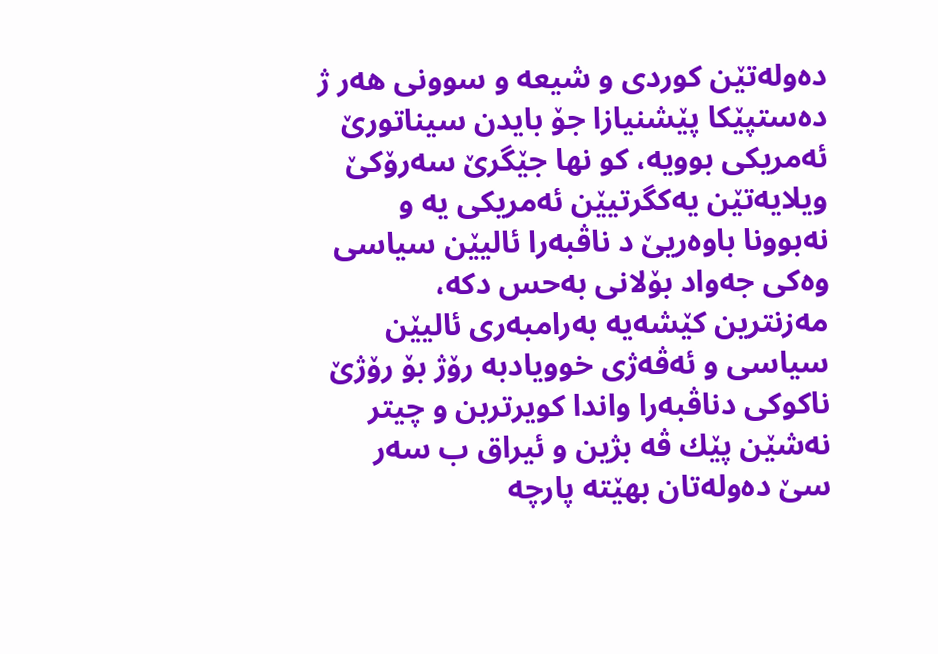ده‌وله‌تێن كوردی و شیعه‌ و سوونی هه‌ر ژ ده‌ستپێكا پێشنیازا جۆ بایدن سیناتورێ ئه‌مریكی بوویه‌، كو نها جێگرێ سه‌رۆكێ ویلایه‌تێن یه‌كگرتیێن ئه‌مریكی یه‌ و نه‌بوونا باوه‌ریێ د ناڤبه‌را ئالیێن سیاسی وه‌كی جه‌واد بۆلانی به‌حس دكه‌، مه‌زنترین كێشه‌یه‌ به‌رامبه‌ری ئالیێن سیاسی و ئه‌ڤه‌ژی خوویادبه‌ رۆژ بۆ رۆژێ ناكوكی دناڤبه‌را واندا كویرتربن و چیتر نه‌شێن پێك ڤه‌ بژین و ئیراق ب سه‌ر سێ ده‌وله‌تان بهێته‌ پارچه‌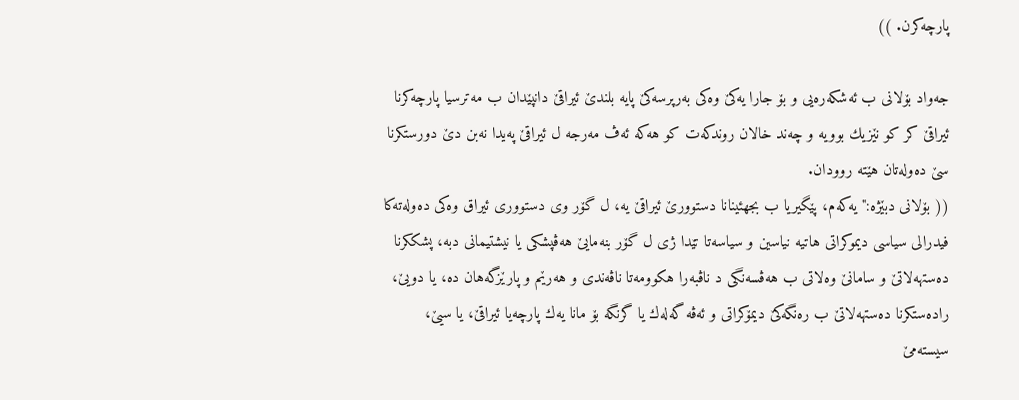پارچه‌كرن. ))

جه‌واد بۆلانی ب ئه‌شكه‌ره‌یی و بۆ جارا یه‌كێ وه‌كی به‌رپرسه‌كێ پایه‌ بلندێ ئیراقێ دانپێدان ب مه‌ترسیا پارچه‌كرنا ئیراقێ كر كو نێزیك بوویه‌ و چه‌ند خالان روندكه‌ت كو هه‌كه‌ ئه‌ڤ مه‌رجه‌ ل ئیراقێ په‌یدا نه‌بن دێ دورستكرنا سێ ده‌وله‌تان هێته‌ روودان.
(( بۆلانی دبێژه‌:"یه‌كه‌م، پێگیریا ب بجهئینانا دستوورێ ئیراقێ یه‌، ل گۆر وی دستووری ئیراق وه‌كی ده‌وله‌ته‌كا فیدرالی سیاسی دیموكراتی هاتیه‌ نیاسین و سیاسه‌تا تێدا ژی ل گۆر بنه‌مایێ هه‌ڤپشكی یا نیشتیمانی دبه‌، پشككرنا ده‌ستهه‌لاتێ و سامانێ وه‌لاتی ب هه‌ڤسه‌نگی د ناڤبه‌را هكوومه‌تا ناڤه‌ندی و هه‌رێم و پارێزگه‌هان ده‌، یا دویێ، راده‌ستكرنا ده‌ستهه‌لاتێ ب ره‌نگه‌كێ دیمۆكراتی و ئه‌ڤه‌ گه‌له‌ك یا گرنگه‌ بۆ مانا یه‌ك پارچه‌یا ئیراقێ، یا سیێ، سیسته‌مێ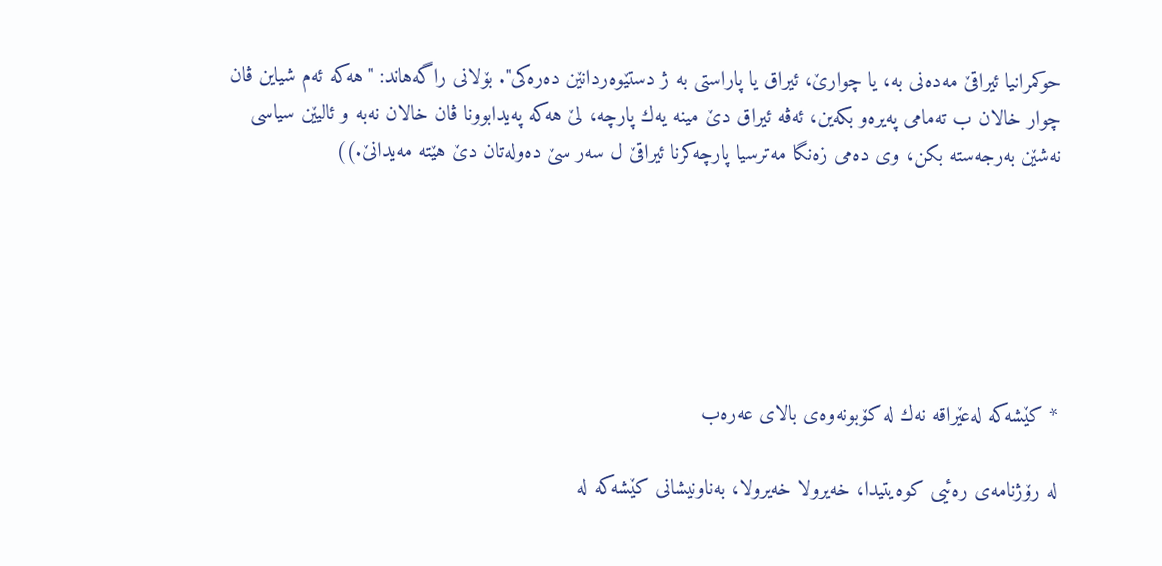حوكمرانیا ئیراقێ مه‌ده‌نی به‌، یا چوارێ، ئیراق یا پاراستی به‌ ژ دستێوه‌ردانێن ده‌ره‌كی". بۆلانی راگه‌هاند: "هه‌كه‌ ئه‌م شیاین ڤان چوار خالان ب ته‌مامی په‌یره‌و بكه‌ین، ئه‌ڤه‌ ئیراق دێ مینه‌ یه‌ك پارچه‌، لێ هه‌كه‌ په‌یدابوونا ڤان خالان نه‌به‌ و ئالیێن سیاسی نه‌شێن به‌رجه‌سته‌ بكن، وی ده‌می زه‌نگا مه‌ترسیا پارچه‌كرنا ئیراقێ ل سه‌ر سێ ده‌وله‌تان دێ هێته‌ مه‌یدانێ.))






* كێشه‌كه‌ له‌عێراقه‌ نه‌ك له‌ كۆبونه‌وه‌ى بالاى عه‌ره‌ب

له‌ رۆژنامه‌ى ره‌ئیى كوه‌یتیدا، خه‌یرولا خه‌یرولا، به‌ناونیشانى كێشه‌كه‌ له‌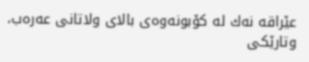عێراقه‌ نه‌ك له‌ كۆبونه‌وه‌ى بالاى ولاتانى عه‌ره‌ب، وتارێكى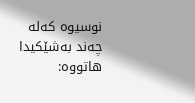نوسیوه‌ كه‌له‌ چه‌ند به‌شێكیدا هاتووه‌: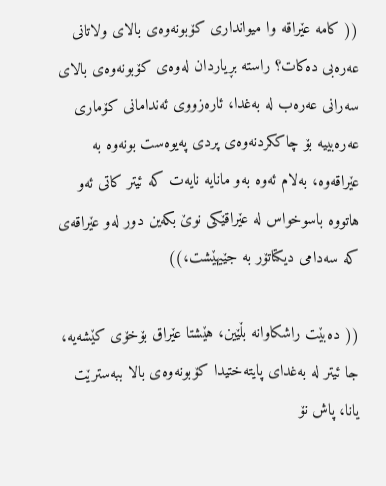(( كامه‌ عێراقه‌ وا میواندارى كۆبونه‌وه‌ى بالاى ولاتانى عه‌ره‌بى ده‌كات؟ راسته‌ بڕیاردان له‌وه‌ى كۆبونه‌وه‌ى بالاى سه‌رانى عه‌ره‌ب له‌ به‌غدا، ئاره‌زووى ئه‌ندامانى كۆمارى عه‌ره‌بییه‌ بۆ چاككردنه‌وه‌ى پردى په‌یوه‌ست بونه‌وه‌ به‌ عێراقه‌وه‌، به‌لام ئه‌وه‌ به‌و مانایه‌ نایه‌ت كه‌ ئیتر كاتى ئه‌و هاتووه‌ باسوخواس له‌ عێراقێكى نوێ بكه‌ین دور له‌و عێراقه‌ى كه‌ سه‌دامى دیكتاتۆر به‌ جێیهێشت،))

(( ده‌بێت راشكاوانه‌ بڵێین، هێشتا عێراق بۆخۆى كێشه‌یه‌، جا ئیتر له‌ به‌غداى پایته‌ختیدا كۆبونه‌وه‌ى بالا ببه‌سترێت یانا، پاش نۆ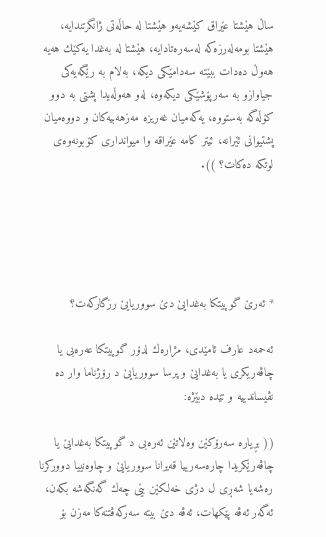ساڵ هێشتا عێراق كێشه‌یه‌و هێشتا له‌ حاڵه‌تى ژانگرتندایه‌، هێشتا بومه‌له‌رزه‌كه‌ له‌سه‌ره‌تادایه‌، هێشتا له‌ به‌غدا یه‌كێك هه‌یه‌ هه‌وڵ ده‌دات ببێته‌ سه‌دامێكى دیكه‌، به‌لام به‌ رێگه‌یه‌كى جیاوازو به‌ سه‌رپۆشێكى دیكه‌وه‌، له‌و هه‌وڵه‌یدا پشتى به‌ دوو كۆڵه‌گه‌ به‌ستووه‌، یه‌كه‌میان غه‌ریزه‌ مه‌زهه‌بیه‌كان و دووه‌میان پشتیوانى ئێرانه‌، ئیتر كامه‌ عێراقه‌ وا میواندارى كۆبونه‌وه‌ى لوتكه‌ ده‌كات؟ )).





* ئه‌رێ‌ گوپیتكا به‌غدایێ‌ دێ‌ سووریایێ رزگاركه‌ت؟

ئه‌حمه‌د عارف ئامێدی، مژاره‌ك لدۆر گوپیتكا عه‌ره‌بی یا چاڤه‌ریكری یا به‌غدایێ و پرسا سووریایێ د رۆژناما وار ده‌ نڤیساندییه‌ و تێده‌ دبێژه‌:

(( بڕیاره‌ سه‌رۆكێن وه‌لاتێن‌ ئه‌ره‌بی د گوپیتكا به‌غدایێ یا چاڤه‌رێكریدا چاره‌سه‌رییا قه‌یرانا سووریایێ و چاوه‌نییا دووركرنا ره‌شه‌یا شه‌ڕی ل دژی خه‌لكێن بێی‌ چه‌ك گه‌نگه‌شه‌ بكه‌ن، ئه‌گه‌ر ئه‌ڤه‌ پێكهات، ئه‌ڤه‌ دێ‌ بیته‌ سه‌ركه‌ڤتنه‌كا مه‌زن بۆ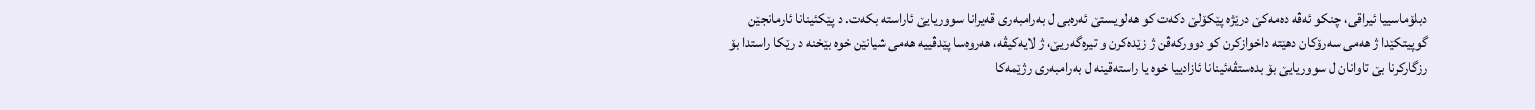دبلۆماسییا ئیراقی، چنكو ئه‌ڤه‌ ده‌مه‌كێ درێژه‌ پێكۆلێ‌ دكه‌ت كو هه‌لویستێ ئه‌ره‌بی ل به‌رامبه‌ری قه‌یرانا سووریایێ ئاراسته‌ بكه‌ت. د پێكئینانا ئارمانجێن گوپیتكێدا ژ هه‌می سه‌رۆكان دهێته‌ داخوازكرن كو دووركه‌ڤن ژ زێده‌كرن و تیره‌گه‌ریێ‌، ژ لایه‌كیڤه‌، هه‌روه‌سا پێدڤییه‌ هه‌می شیانێن خوه‌ بێخنه‌ د رێكا راستدا بۆ رزگاركرنا بێ‌ تاوانان ل سووریایێ بۆ بده‌ستڤه‌ئینانا ئازادییا خوه‌ یا راسته‌قینه‌ ل به‌رامبه‌ری رژێمه‌كا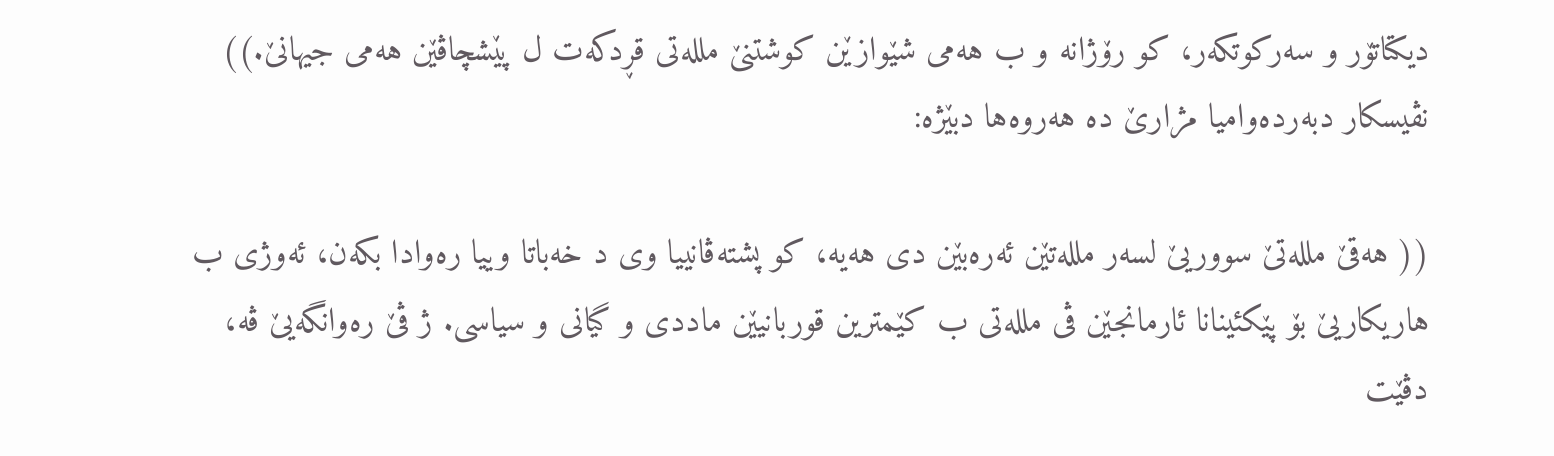دیكتاتۆر و سه‌ركوتكه‌ر، كو رۆژانه‌ و ب هه‌می شێوازێن كوشتنێ‌ ملله‌تی قڕدكه‌ت ل پێشچاڤێن هه‌می جیهانێ‌.))
نڤیسكار دبه‌رده‌وامیا مژارێ ده‌ هه‌روه‌ها دبێژه‌:

(( هه‌قێ‌ ملله‌تێ‌ سووریێ‌ لسه‌ر ملله‌تێن ئه‌ره‌بێن دی هه‌یه‌، كو پشته‌ڤانییا وی د خه‌باتا وییا ره‌وادا بكه‌ن، ئه‌وژی ب هاریكاریێ‌ بۆ پێكئینانا ئارمانجێن ڤی ملله‌تی ب كێمترین قوربانیێن ماددی و گیانی و سیاسی. ژ ڤێ‌ ره‌وانگه‌یێ ڤه‌‌، دڤێت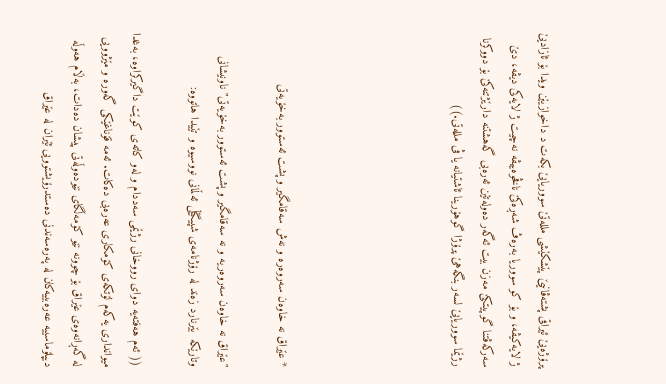پرۆژه‌یێ ئیراقی پشته‌ڤانیێ‌ پێشكێشی ملله‌تێ‌ سووریایێ بكه‌ت د داخوازیێن ویدا بۆ ئازادیێ‌ ژ لایه‌كیڤه‌، و بۆ كو سووریا به‌ره‌ڤ شه‌ڕه‌كێ‌ ناڤخوه‌ییڤه‌ نه‌چیت ژ لایه‌كی دیڤه‌، دێ‌ سه‌ركه‌ڤتنا گوپیتكێ‌ مه‌زن بیت ئه‌گه‌ر ده‌وله‌تێن ئه‌ره‌بی گه‌هشتنه‌ دارێژتنه‌كێ‌ بۆ دووكرنا رژێما سووریایێ لسه‌ر بنگه‌هێ پرۆژا گوهۆرینا ئاشتیانه‌ یا ڤی ملله‌تی.))





* عێراق نه‌ خاوه‌ن سه‌روه‌ره‌ و نه‌ش سه‌قامگیر و پشت ئه‌ستوور به‌خۆیه‌تی

"عێراق نه‌ خاوه‌ن سه‌روه‌ریه‌ و نه‌ سه‌قامگیر و پشت ئه‌ستوور به‌خۆیه‌تی" ناونیشانی وتارێكه‌  بێرنارد زه‌ند له‌ رۆژنامه‌ى شپیگێڵی ئه‌ڵمانی نووسیوه‌ و تێیدا هاتووه‌:

(( ئه‌م هه‌فته‌یه‌ دواى رووخانی رژێمی سه‌ددام و له‌و كاته‌ى كوێت داگیركراوه‌، به‌غدا میوانداری یه‌كه‌م لۆتكه‌ى كۆمكارى عه‌ره‌بی ده‌كات. ئه‌مه‌ قۆناغێكی گه‌وره‌ و مێژوویی له‌ گه‌ڕانه‌وه‌ى عێراق بۆ چوونه‌ نێو كۆمه‌ڵگای نێوده‌وڵه‌تى پیشان ده‌دات، به‌ڵام هه‌وڵه‌ دیپلۆماسییه‌ عه‌ره‌بییه‌كان له‌ په‌ره‌سه‌ندنی ده‌ستدرۆیشتوویی ئێران له‌ عێراق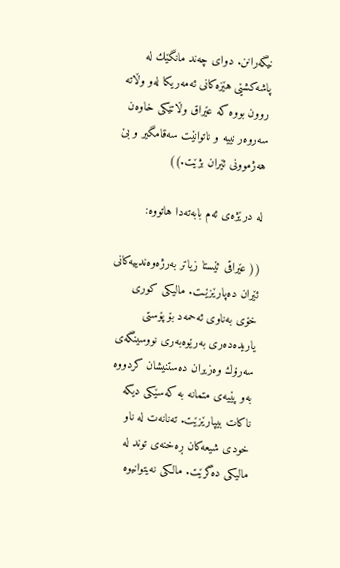نیگه‌رانن. دواى چه‌ند مانگێك له‌ پاشه‌كشێی هێزه‌كانی ئه‌مه‌ریكا له‌و وڵاته‌ روون بووه‌ كه‌ عێراق وڵاتێكی خاوه‌ن سه‌روه‌ر نییه‌ و ناتوانێت سه‌قامگیر و بێ هه‌ژموونی ئێران بژێت.))

له‌ درێژه‌ی ئه‌م بابه‌ته‌دا هاتووه‌:

(( عێراقی ئێستا زیاتر به‌رژه‌وه‌ندییه‌كانی ئێران ده‌پارێزێـت. مالیكی كوری خۆی به‌ناوی ئه‌حمه‌د بۆ پۆستی یاریده‌ده‌ری به‌رێوه‌به‌ری نووسینگه‌ى سه‌رۆك وه‌زیران ده‌ستنیشان كردووه‌ به‌و پێیه‌ى متمانه‌ به‌ كه‌سێكی دیكه‌ ناكات بیپارێزێت. ته‌نانه‌ت له‌ ناو خودی شیعه‌كان ڕه‌خنه‌ى توند له‌ مالیكی ده‌گرێت. مالكی نه‌یتوانیوه‌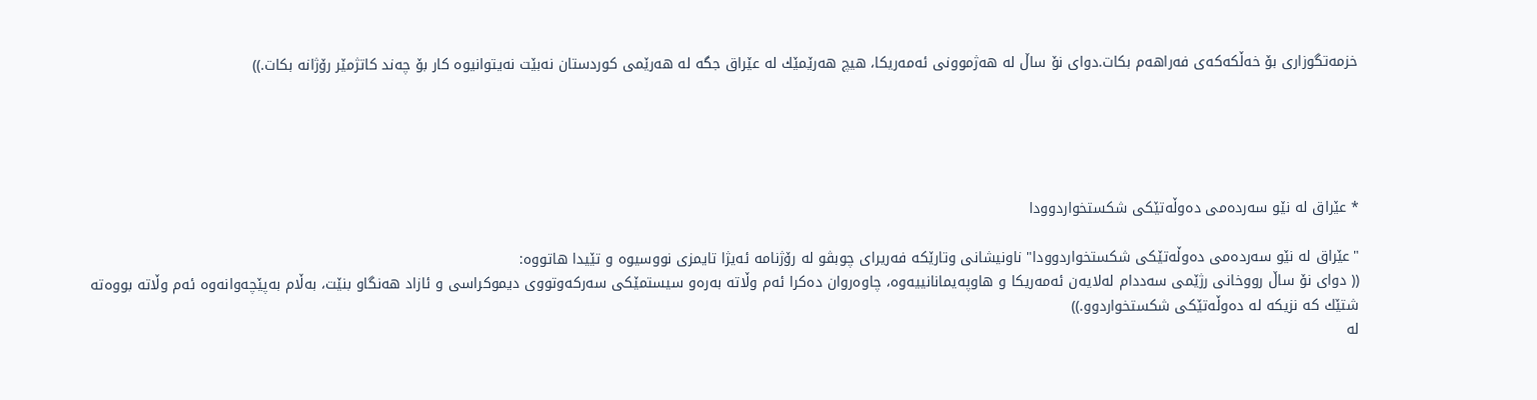خزمه‌تگوزاری بۆ خه‌ڵكه‌كه‌ى فه‌راهه‌م بكات.دواى نۆ ساڵ له‌ هه‌ژموونی ئه‌مه‌ریكا، هیچ هه‌رێمێك له‌ عێراق جگه‌ له‌ هه‌رێمی كوردستان نه‌بێت نه‌یتوانیوه‌ كار بۆ چه‌ند كاتژمێر رۆژانه‌ بكات.))





* عێراق له‌ نێو سه‌رده‌می ده‌وڵه‌تێكی شكستخواردوودا

"عێراق له‌ نێو سه‌رده‌می ده‌وڵه‌تێكی شكستخواردوودا" ناونیشانی وتارێكه‌ فه‌ریرای چوبڤو له‌ رۆژنامه‌ ئه‌یژا تایمزى نووسیوه‌ و تێیدا هاتووه‌:
(( دواى نۆ ساڵ رووخانی رژێمی سه‌ددام له‌لایه‌ن ئه‌مه‌ریكا و هاوپه‌یمانانییه‌وه‌، چاوه‌روان ده‌كرا ئه‌م وڵاته‌ به‌ره‌و سیستمێكی سه‌ركه‌وتووی دیموكراسی و ئازاد هه‌نگاو بنێت، به‌ڵام به‌پێچه‌وانه‌وه‌ ئه‌م وڵاته‌ بووه‌ته‌ شتێك كه‌ نزیكه‌ له‌ ده‌وڵه‌تێكی شكستخواردوو.))
له‌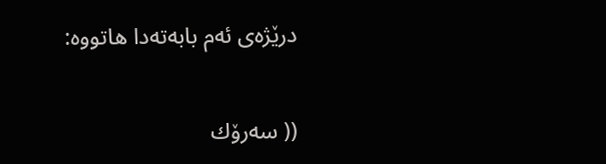درێژه‌ی ئه‌م بابه‌ته‌دا هاتووه‌:

(( سه‌رۆك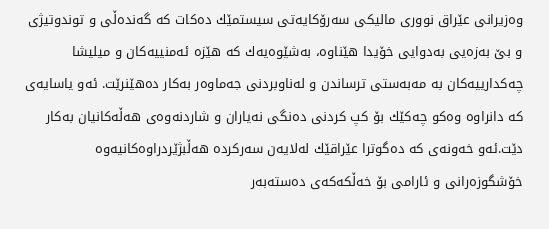وه‌زیرانی عێراق نووری مالیكی سه‌رۆكایه‌تی سیستمێك ده‌كات كه‌ گه‌نده‌ڵی و توندوتیژى و بێ به‌زه‌یی به‌دوایی خۆیدا هێناوه‌، به‌شێوه‌یه‌ك كه‌ هێزه‌ ئه‌منییه‌كان و میلیشا چه‌كدارییه‌كان به‌ مه‌به‌ستی ترساندن و له‌ناوبردنی جه‌ماوه‌ر به‌كار ده‌هێنرێت. ئه‌و یاسایه‌ى كه‌ دانراوه‌ وه‌كو چه‌كێك بۆ كپ كردنی ده‌نگی نه‌یاران و شاردنه‌وه‌ى هه‌ڵه‌كانیان به‌كار دێت.ئه‌و خه‌ونه‌ى كه‌ ده‌گوترا عێراقێك له‌لایه‌ن سه‌ركرده‌ هه‌ڵبژێردراوه‌كانیه‌وه‌ خۆشگوزه‌رانی و ئارامی بۆ خه‌ڵكه‌كه‌ى ده‌سته‌به‌ر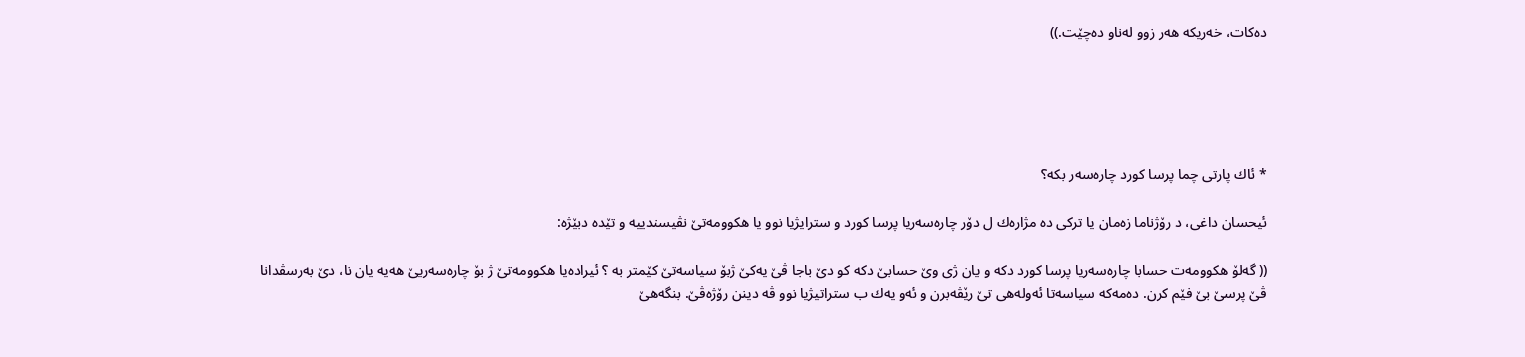ده‌كات، خه‌ریكه‌ هه‌ر زوو له‌ناو ده‌چێت.))





* ئاك پارتی چما پرسا كورد چاره‌سه‌ر بكه‌؟

ئیحسان داغی، د رۆژناما زه‌مان یا تركی ده‌ مژاره‌ك ل دۆر چاره‌سه‌ریا پرسا كورد و سترایژیا نوو یا هكوومه‌تێ نڤیسندییه‌ و تێده‌ دبێژه‌:

(( گه‌لۆ هكوومه‌ت حسابا چاره‌سه‌ریا پرسا كورد دكه‌ و یان ژی وێ حسابێ دكه‌ كو دێ باجا ڤێ یه‌كێ ژبۆ سیاسه‌تێ كێمتر به‌ ؟ ئیراده‌یا هكوومه‌تێ ژ بۆ چاره‌سه‌ریێ هه‌یه‌ یان نا، دێ به‌رسڤدانا ڤێ پرسێ بێ فێم كرن. ده‌مه‌كه‌ سیاسه‌تا ئه‌وله‌هی تێ رێڤه‌برن و ئه‌و یه‌ك ب ستراتیژیا نوو ڤه‌ دینن رۆژه‌ڤێ. بنگه‌هێ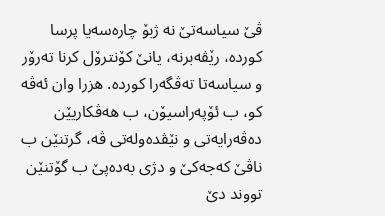ڤێ سیاسه‌تێ نه‌ ژبۆ چاره‌سه‌یا پرسا كورده‌، رێڤه‌برنه‌، یانێ كۆنترۆل كرنا ته‌رۆر و سیاسه‌تا ته‌ڤگه‌را كورده‌. هزرا وان ئه‌ڤه‌ كو، ب ئۆپه‌راسیۆن، ب هه‌ڤكاریێن ده‌ڤه‌رایه‌تی و نێڤده‌وله‌تی ڤه‌، گرتنێن ب ناڤێ كه‌جه‌كێ و دژی به‌ده‌پێ ب گۆتنێن تووند دێ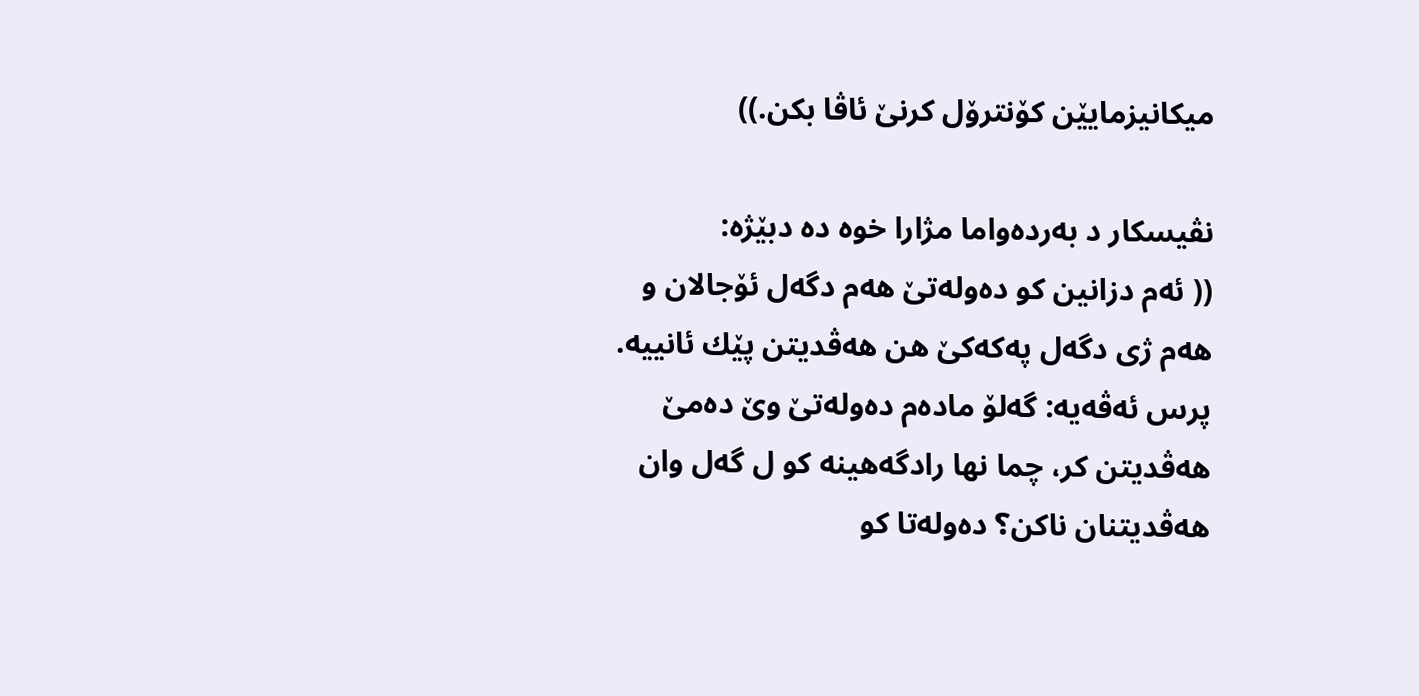میكانیزمایێن كۆنترۆل كرنێ ئاڤا بكن.))

نڤیسكار د به‌رده‌واما مژارا خوه‌ ده‌ دبێژه‌:
(( ئه‌م دزانین كو ده‌وله‌تێ هه‌م دگه‌ل ئۆجالان و هه‌م ژی دگه‌ل په‌كه‌كێ هن هه‌ڤدیتن پێك ئانییه‌. پرس ئه‌ڤه‌یه‌: گه‌لۆ ماده‌م ده‌وله‌تێ وێ ده‌مێ هه‌ڤدیتن كر، چما نها رادگه‌هینه‌ كو ل گه‌ل وان هه‌ڤدیتنان ناكن؟ ده‌وله‌تا كو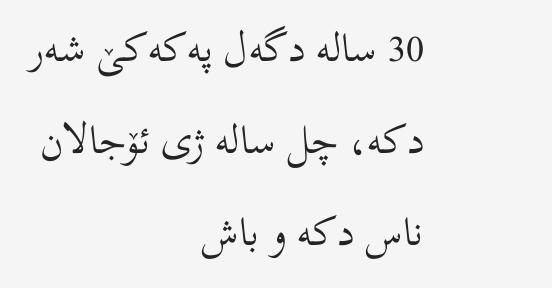30 ساله‌ دگه‌ل په‌كه‌كێ شه‌ر دكه‌، چل ساله‌ ژی ئۆجالان ناس دكه‌ و باش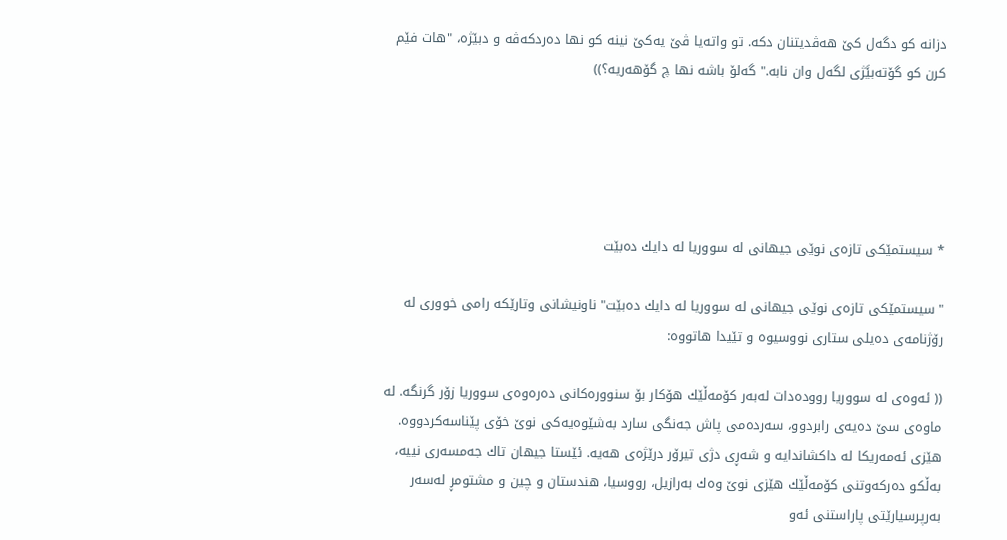دزانه‌ كو دگه‌ل كێ هه‌ڤدیتنان دكه‌. تو واته‌یا ڤێ یه‌كێ نینه‌ كو نها ده‌ردكه‌ڤه‌ و دبێژه‌، "هات فێم كرن كو گۆته‌بێَژی لگه‌ل وان نابه‌." گه‌لۆ باشه‌ نها چ گۆهه‌ریه‌؟))





* سیستمێكی تازه‌ى نوێی جیهانی له‌ سووریا له‌ دایك ده‌بێت

"سیستمێكی تازه‌ى نوێی جیهانی له‌ سووریا له‌ دایك ده‌بێت" ناونیشانی وتارێكه‌ رامی خووری له‌ رۆژنامه‌ى ده‌یلى ستارى نووسیوه‌ و تێیدا هاتووه‌:

(( ئه‌وه‌ى له‌ سووریا رووده‌دات له‌به‌ر كۆمه‌ڵێك هۆكار بۆ سنووره‌كانی ده‌ره‌وه‌ى سووریا زۆر گرنگه‌. له‌ ماوه‌ى سێ ده‌یه‌ى رابردوو، سه‌رده‌می پاش جه‌نگی سارد به‌شێوه‌یه‌كی نوێ خۆی پێناسه‌كردووه‌. هێزی ئه‌مه‌ریكا له‌ داكشاندایه‌ و شه‌ڕی دژى تیرۆر درێژه‌ى هه‌یه‌. ئێستا جیهان تاك جه‌مسه‌ری نییه‌، به‌ڵكو ده‌ركه‌وتنی كۆمه‌ڵێك هێزی نوێ وه‌ك به‌رازیل، رووسیا، هندستان و چین و مشتومڕ له‌سه‌ر به‌رپرسیارێتی پاراستنی ئه‌و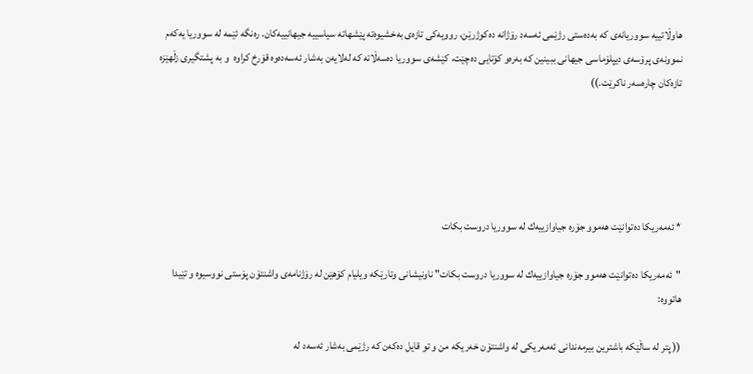هاوڵاتییه‌ سووریانه‌ى كه‌ به‌ده‌ستی رژێمی ئه‌سه‌د رۆژانه‌ ده‌كوژرێن، روویه‌كی تازه‌ى به‌خشیوه‌ته‌ پێشهاته‌ سیاسییه‌ جیهانییه‌كان. ره‌نگه‌ ئێمه‌ له‌ سووریا یه‌كه‌م نموونه‌ی پرۆسه‌ى دیپلۆماسی جیهانی ببینین كه‌ به‌ره‌و كۆتایی ده‌چێت، كێشه‌ى سووریا ده‌سه‌ڵاته‌ كه‌ له‌لایه‌ن به‌شار ئه‌سه‌ده‌وه‌ قۆرخ كراوه‌  و به‌ پشتگیرى زڵهێزه‌ تازه‌كان چاره‌سه‌ر ناكرێت.))





* ئه‌مه‌ریكا ده‌توانێت هه‌موو جۆره‌ جیاوازییه‌ك له‌ سووریا دروست بكات

"ئه‌مه‌ریكا ده‌توانێت هه‌موو جۆره‌ جیاوازییه‌ك له‌ سووریا دروست بكات" ناونیشانی وتارێكه‌ ویلیام كۆهێن له‌ رۆژنامه‌ى واشنتۆن پۆستی نووسیوه‌ و تێیدا هاتووه‌:

(( پتر له‌ ساڵێكه‌ باشترین بیرمه‌ندانی ئه‌مه‌ریكی له‌ واشنتۆن خه‌ریكه‌ من و تو قایل ده‌كه‌ن كه‌ رژێمی به‌شار ئه‌سه‌د له‌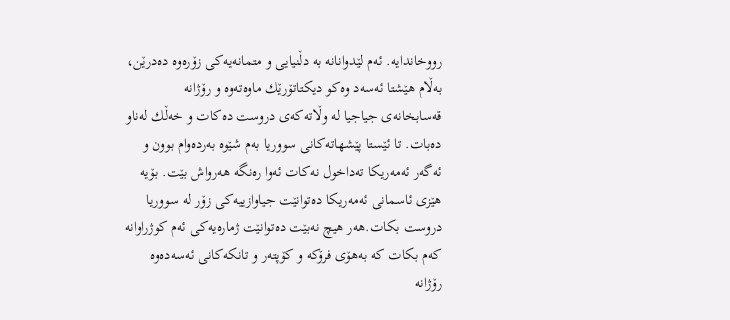رووخاندایه‌. ئه‌م لێدوانانه‌ به‌ دڵنیایی و متمانه‌یه‌كی زۆره‌وه‌ ده‌درێن، به‌ڵام هێشتا ئه‌سه‌د وه‌كو دیكتاتۆرێك ماوه‌ته‌وه‌ و رۆژانه‌ قه‌سابخانه‌ى جیاجیا له‌ وڵاته‌كه‌ى دروست ده‌كات و خه‌ڵك له‌ناو ده‌بات. تا ئێستا پێشهاته‌كانی سووریا به‌م شێوه‌ به‌رده‌وام بوون و ئه‌گه‌ر ئه‌مه‌ریكا ته‌داخول نه‌كات ئه‌وا ره‌نگه‌ هه‌رواش بێت. بۆیه‌ هێزی ئاسمانی ئه‌مه‌ریكا ده‌توانێت جیاوازییه‌كی زۆر له‌ سووریا دروست بكات.هه‌ر هیچ نه‌بێت ده‌توانێت ژماره‌یه‌كی ئه‌م كوژراوانه‌ كه‌م بكات كه‌ به‌هۆی فرۆكه‌ و كۆپته‌ر و تانكه‌كانی ئه‌سه‌ده‌وه‌ رۆژانه‌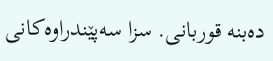ده‌بنه‌ قوربانی. سزا سه‌پێندراوه‌كانی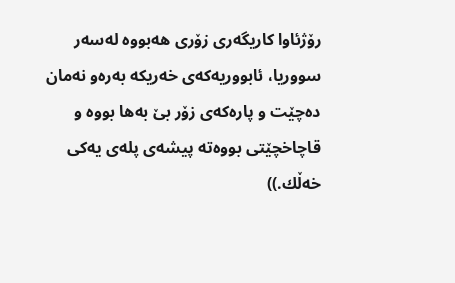رۆژئاوا كاریگه‌ری زۆری هه‌بووه‌ له‌سه‌ر سووریا، ئابووریه‌كه‌ى خه‌ریكه‌ به‌ره‌و نه‌مان ده‌چێت و پاره‌كه‌ى زۆر بێ به‌ها بووه‌ و قاچاخچێتی بووه‌ته‌ پیشه‌ى پله‌ی یه‌كی خه‌ڵك.))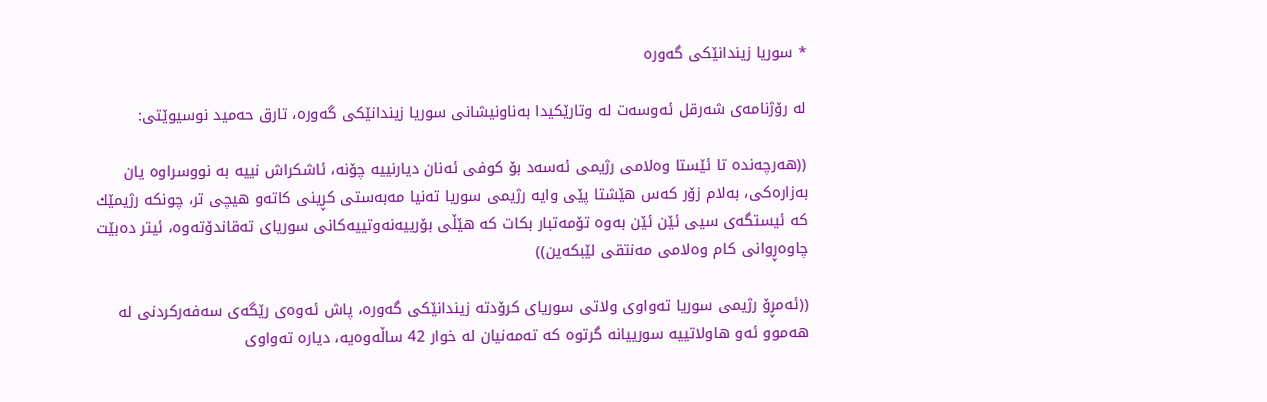* سوریا زیندانێكى گه‌وره‌

له‌ رۆژنامه‌ى شه‌رقل ئه‌وسه‌ت له‌ وتارێكیدا به‌ناونیشانى سوریا زیندانێكى گه‌وره‌، تارق حه‌مید نوسیوێتى:

((هه‌رچه‌نده‌ تا ئێستا وه‌لامى رژیمى ئه‌سه‌د بۆ كوفى ئه‌نان دیارنییه‌ چۆنه‌، ئاشكراش نییه‌ به‌ نووسراوه‌ یان به‌زاره‌كى، به‌لام زۆر كه‌س هێشتا پێى وایه‌ رژیمى سوریا ته‌نیا مه‌به‌ستى كڕینى كاته‌و هیچى تر، چونكه‌ رژیمێك كه‌ ئیستگه‌ى سیى ئێن ئێن به‌وه‌ تۆمه‌تبار بكات كه‌ هێڵى بۆرییه‌نه‌وتییه‌كانى سوریاى ته‌قاندۆته‌وه‌، ئیتر ده‌بێت چاوه‌ڕوانى كام وه‌لامى مه‌نتقى لێبكه‌ین))

((ئه‌مڕۆ رژیمى سوریا ته‌واوى ولاتى سوریاى كرۆدته‌ زیندانێكى گه‌وره‌، پاش ئه‌وه‌ى رێگه‌ى سه‌فه‌ركردنى له‌ هه‌موو ئه‌و هاولاتییه‌ سورییانه‌ گرتوه‌ كه‌ ته‌مه‌نیان له‌ خوار 42 ساڵه‌وه‌یه‌، دیاره‌ ته‌واوى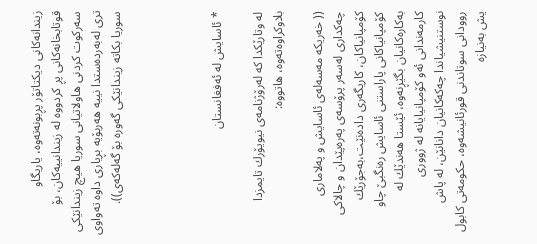زیندانه‌كانى دیكتاتۆر پڕبونه‌ته‌وه‌، یاریگاو قوتابخانه‌كانى پڕ كردووه‌ له‌ زیندانییه‌كان، بۆ سه‌ركوت كردنى هاولاتیانى سوریا هیچ زیندانێكى ترى له‌به‌رده‌ستدا نییه‌ هه‌ربۆیه‌ بڕیارى داوه‌ ته‌واوى سوریا بكاته‌ زیندانێكى گه‌وره‌ بۆ گه‌له‌كه‌ى)).




* ئاسایش له‌ ئه‌فغانستان

له‌ وتارێكدا كه‌ له‌رۆژنامه‌ى نیویۆرك تایمزدا بلاوكراوه‌ته‌وه‌، هاتووه‌:

(( خه‌ریكه‌ مه‌سه‌له‌ى ئاسایش و په‌لامارى چه‌كدارى له‌سه‌ر پرۆسه‌ى په‌ره‌پێدان و چالاكى كۆمپانیاكان، كاریگه‌رى داده‌نێت،به‌جۆرێك كۆمپانیاكانى پاراستنى ئاسایش ره‌نگبێ چاو به‌كاره‌كانیان بگێڕنه‌وه‌، ئێستا هه‌ندێك له‌ كارمه‌ندانى ئه‌و كۆمپانیایانه‌ له‌ ژوورى نوستنیشیاندا چه‌كه‌كانیان دانانێن، له‌ پاش روودانى سوتاندنى قورئانیشه‌وه‌، حكومه‌تى كابول یش به‌نیازه‌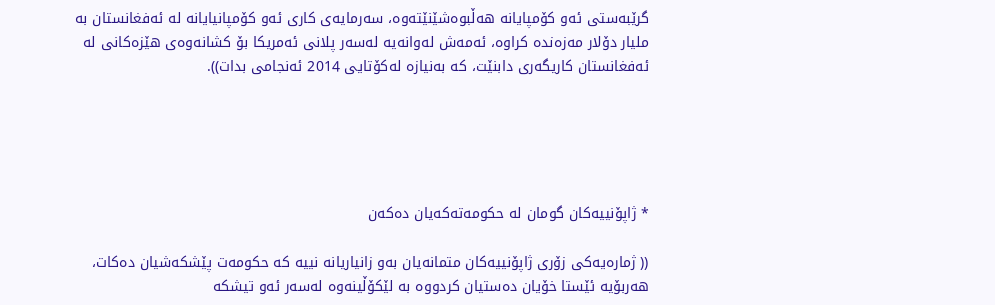گرێبه‌ستى ئه‌و كۆمپایانه‌ هه‌ڵبوه‌شێنێته‌وه‌، سه‌رمایه‌ى كارى ئه‌و كۆمپانیایانه‌ له‌ ئه‌فغانستان به‌ ملیار دۆلار مه‌زه‌نده‌ كراوه‌، ئه‌مه‌ش له‌وانه‌یه‌ له‌سه‌ر پلانى ئه‌مریكا بۆ كشانه‌وه‌ى هێزه‌كانى له‌ ئه‌فغانستان كاریگه‌رى دابنێت، كه‌ به‌نیازه‌ له‌كۆتایى 2014 ئه‌نجامى بدات)).





* ژاپۆنییه‌كان گومان له‌ حكومه‌ته‌كه‌یان ده‌كه‌ن

(( ژماره‌یه‌كى زۆرى ژاپۆنییه‌كان متمانه‌یان به‌و زانیاریانه‌ نییه‌ كه‌ حكومه‌ت پێشكه‌شیان ده‌كات، هه‌ربۆیه‌ ئێستا خۆیان ده‌ستیان كردووه‌ به‌ لێكۆڵینه‌وه‌ له‌سه‌ر ئه‌و تیشكه‌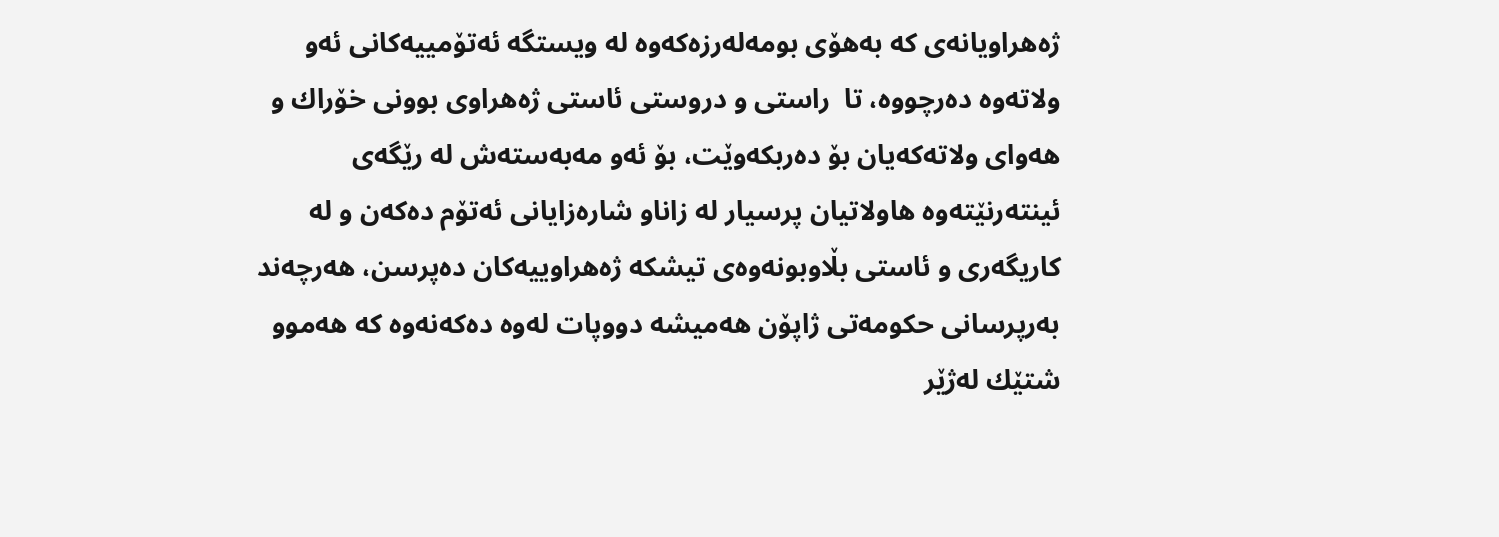ژه‌هراویانه‌ى كه‌ به‌هۆى بومه‌له‌رزه‌كه‌وه‌ له‌ ویستگه‌ ئه‌تۆمییه‌كانى ئه‌و ولاته‌وه‌ ده‌رچووه‌، تا  راستى و دروستى ئاستى ژه‌هراوى بوونى خۆراك و هه‌واى ولاته‌كه‌یان بۆ ده‌ربكه‌وێت، بۆ ئه‌و مه‌به‌سته‌ش له‌ رێگه‌ى ئینته‌رنێته‌وه‌ هاولاتیان پرسیار له‌ زاناو شاره‌زایانى ئه‌تۆم ده‌كه‌ن و له‌ كاریگه‌رى و ئاستى بڵاوبونه‌وه‌ى تیشكه‌ ژه‌هراوییه‌كان ده‌پرسن، هه‌رچه‌ند به‌رپرسانى حكومه‌تى ژاپۆن هه‌میشه‌ دووپات له‌وه‌ ده‌كه‌نه‌وه‌ كه‌ هه‌موو شتێك له‌ژێر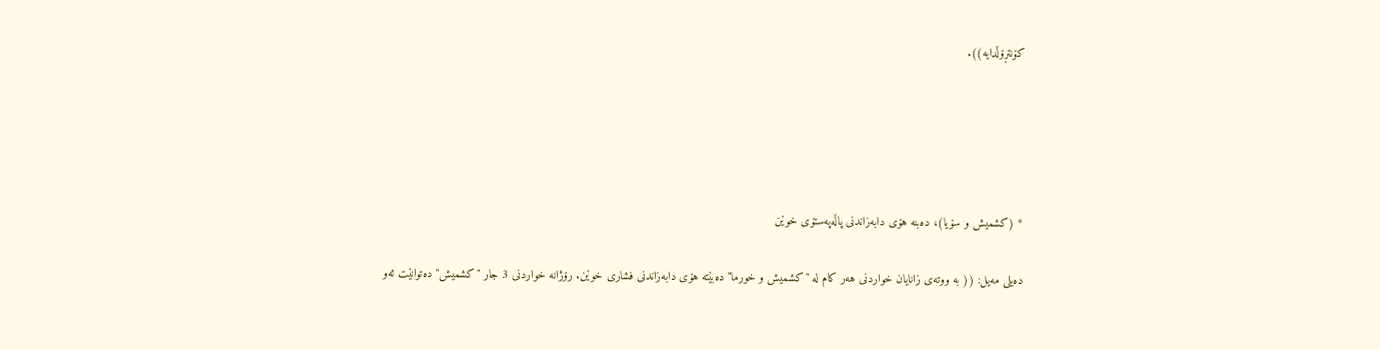كۆنتڕۆڵدایه‌)).





* (كشمیش و سۆیا)، ده‌بنه‌ هۆى دابه‌زاندنى پاڵه‌په‌ستۆى خوێن

ده‌یلى مه‌یل: (( به‌ ووته‌ى زانایان خواردنى هه‌ر كام له‌ "كشمیش و خورما" ده‌بێته‌ هۆى دابه‌زاندنى فشارى خوێن. رۆژانه‌ خواردنى 3 جار "كشمیش"ده‌توانێت ئه‌و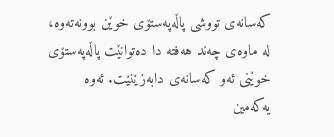كه‌سانه‌ى تووشى پاڵه‌په‌ستۆى خوێن بوونه‌ته‌وه‌، له‌ ماوه‌ى چه‌ند هه‌فته‌ دا ده‌توانێت پاڵه‌په‌ستۆى خوێنى ئه‌و كه‌سانه‌ى دابه‌زێنێت. ئه‌وه‌ یه‌كه‌مین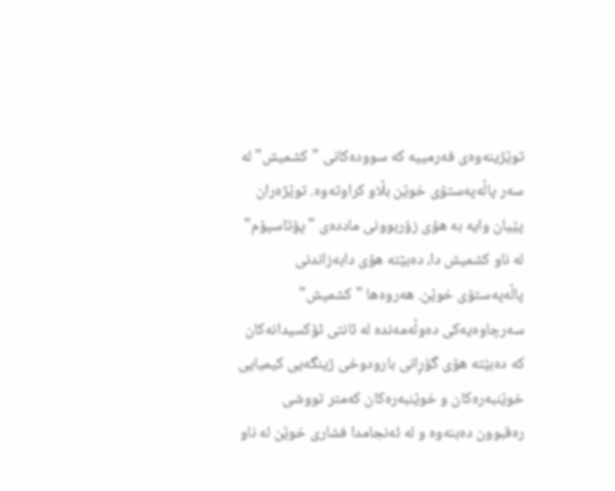توێژینه‌وه‌ى فه‌رمییه‌ كه‌ سووده‌كانى "كشمیش" له‌ سه‌ر پاڵه‌په‌ستۆى خوێن بڵاو كراوته‌وه‌. توێژه‌ران پێیان وایه‌ به‌ هۆى زۆربوونى مادده‌ى "پۆتاسیۆم" له‌ ناو كشمیش دا، ده‌بێته‌ هۆى دابه‌زاندنى پاڵه‌په‌ستۆى خوێن. هه‌روه‌ها "كشمیش" سه‌رچاوه‌یه‌كى ده‌وڵه‌مه‌نده‌ له‌ ئانتى ئۆكسیدانه‌كان كه‌ ده‌بێته‌ هۆى گۆڕانى بارودوخى ژینگه‌یی كیمیایی خوێنبه‌ره‌كان و خوێنبه‌ره‌كان كه‌متر تووشى ره‌قبوون ده‌بنه‌وه‌ و له‌ ئه‌نجامدا فشارى خوێن له‌ ناو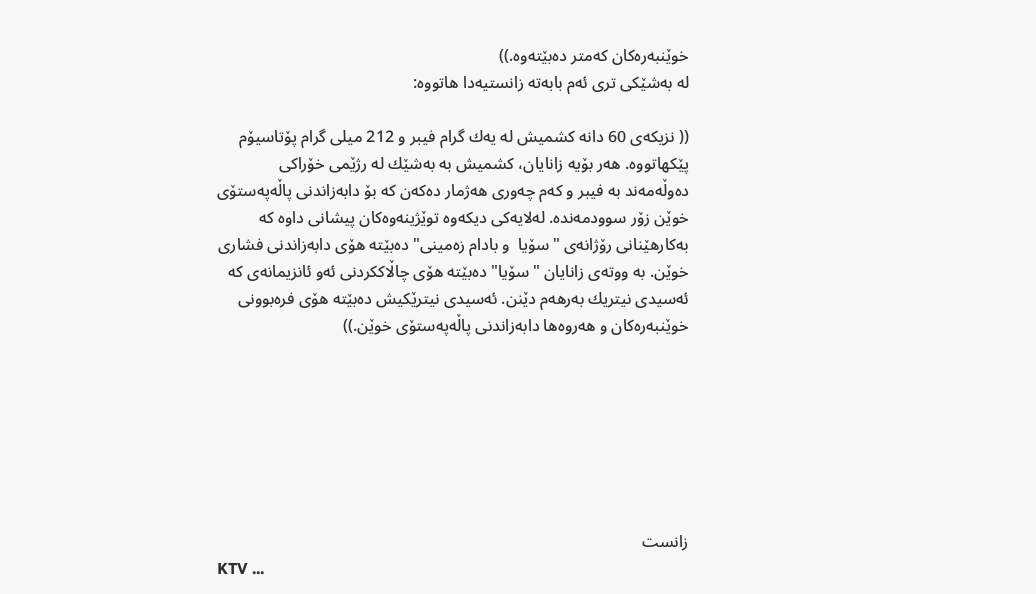خوێنبه‌ره‌كان كه‌متر ده‌بێته‌وه‌.))
له‌ به‌شێكى ترى ئه‌م بابه‌ته‌ زانستیه‌دا هاتووه‌:

(( نزیكه‌ى 60 دانه‌ كشمیش له‌ یه‌ك گرام فیبر و 212 میلى گرام پۆتاسیۆم پێكهاتووه‌. هه‌ر بۆیه‌ زانایان، كشمیش به‌ به‌شێك له‌ رژێمى خۆراكى ده‌وڵه‌مه‌ند به‌ فیبر و كه‌م چه‌ورى هه‌ژمار ده‌كه‌ن كه‌ بۆ دابه‌زاندنى پاڵه‌په‌ستۆى خوێن زۆر سوودمه‌نده‌. له‌لایه‌كى دیكه‌وه‌ توێژینه‌وه‌كان پیشانى داوه‌ كه‌ به‌كارهێنانى رۆژانه‌ى "سۆیا  و بادام زه‌مینى" ده‌بێته‌ هۆى دابه‌زاندنى فشارى خوێن. به‌ ووته‌ى زانایان "سۆیا" ده‌بێته‌ هۆى چاڵاككردنى ئه‌و ئانزیمانه‌ى كه‌ ئه‌سیدى نیتریك به‌رهه‌م دێنن. ئه‌سیدى نیترێكیش ده‌بێته‌ هۆى فره‌بوونى خوێنبه‌ره‌كان و هه‌روه‌ها دابه‌زاندنى پاڵه‌په‌ستۆى خوێن.))







زانست
KTV ...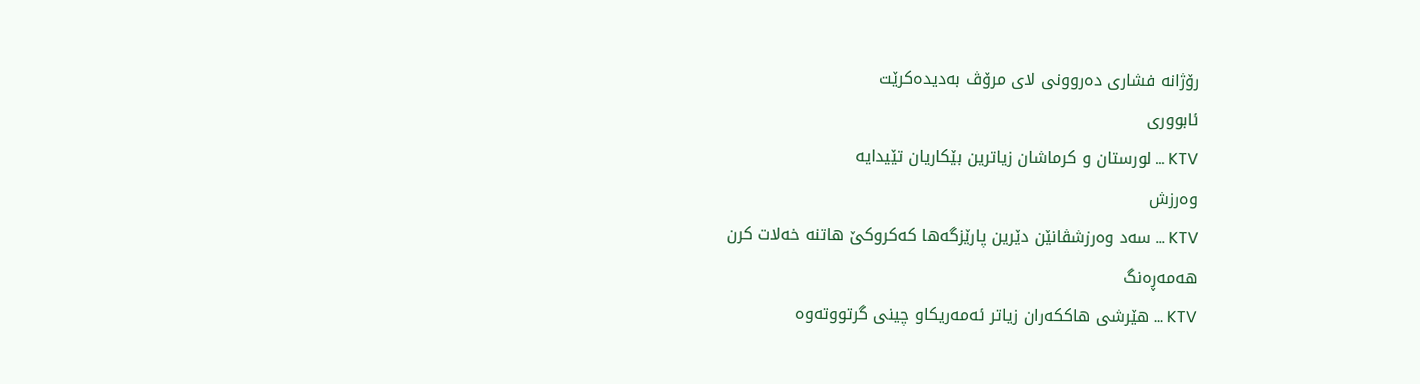رۆژانه‌ فشاری‌ ده‌روونی‌ لاى مرۆڤ به‌دیده‌كرێت
ئابووری
KTV ... لورستان و كرماشان زیاترین بێكاریان تێیدایه‌
وه‌رزش
KTV ... سه‌د وه‌رزشڤانێن دێرین پارێزگه‌ها كه‌كروكێ هاتنه‌ خه‌لات كرن
هه‌مه‌ڕه‌نگ
KTV ... هێرشى هاككه‌ران زیاتر ئه‌مه‌ریكاو چینى گرتووته‌وه‌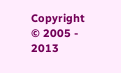Copyright © 2005 - 2013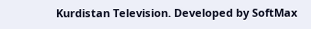Kurdistan Television. Developed by SoftMax